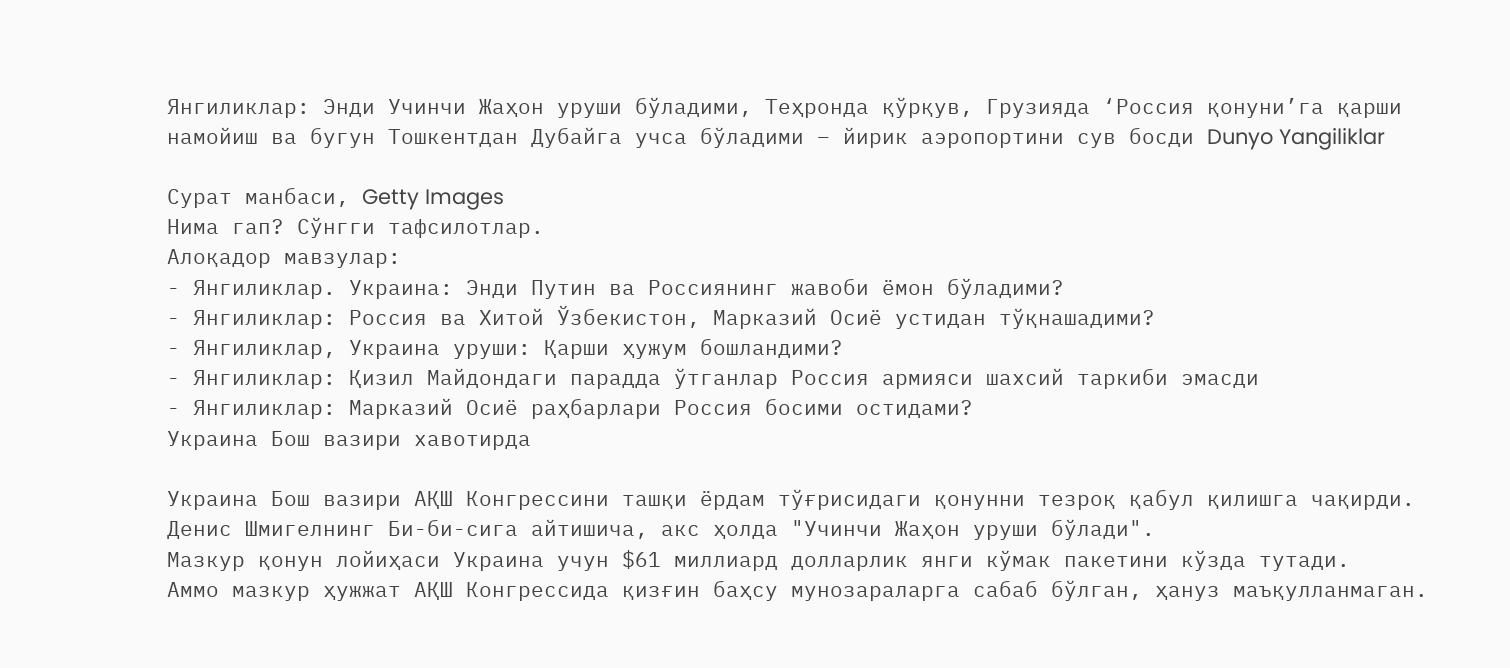Янгиликлар: Энди Учинчи Жаҳон уруши бўладими, Теҳронда қўрқув, Грузияда ‘Россия қонуни’га қарши намойиш ва бугун Тошкентдан Дубайга учса бўладими – йирик аэропортини сув босди Dunyo Yangiliklar

Сурат манбаси, Getty Images
Нима гап? Сўнгги тафсилотлар.
Алоқадор мавзулар:
- Янгиликлар. Украина: Энди Путин ва Россиянинг жавоби ёмон бўладими?
- Янгиликлар: Россия ва Хитой Ўзбекистон, Марказий Осиё устидан тўқнашадими?
- Янгиликлар, Украина уруши: Қарши ҳужум бошландими?
- Янгиликлар: Қизил Майдондаги парадда ўтганлар Россия армияси шахсий таркиби эмасди
- Янгиликлар: Марказий Осиё раҳбарлари Россия босими остидами?
Украина Бош вазири хавотирда

Украина Бош вазири АҚШ Конгрессини ташқи ёрдам тўғрисидаги қонунни тезроқ қабул қилишга чақирди.
Денис Шмигелнинг Би-би-сига айтишича, акс ҳолда "Учинчи Жаҳон уруши бўлади".
Мазкур қонун лойиҳаси Украина учун $61 миллиард долларлик янги кўмак пакетини кўзда тутади.
Аммо мазкур ҳужжат АҚШ Конгрессида қизғин баҳсу мунозараларга сабаб бўлган, ҳануз маъқулланмаган.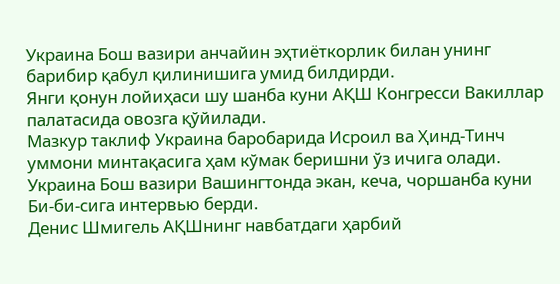Украина Бош вазири анчайин эҳтиёткорлик билан унинг барибир қабул қилинишига умид билдирди.
Янги қонун лойиҳаси шу шанба куни АҚШ Конгресси Вакиллар палатасида овозга қўйилади.
Мазкур таклиф Украина баробарида Исроил ва Ҳинд-Тинч уммони минтақасига ҳам кўмак беришни ўз ичига олади.
Украина Бош вазири Вашингтонда экан, кеча, чоршанба куни Би-би-сига интервью берди.
Денис Шмигель АҚШнинг навбатдаги ҳарбий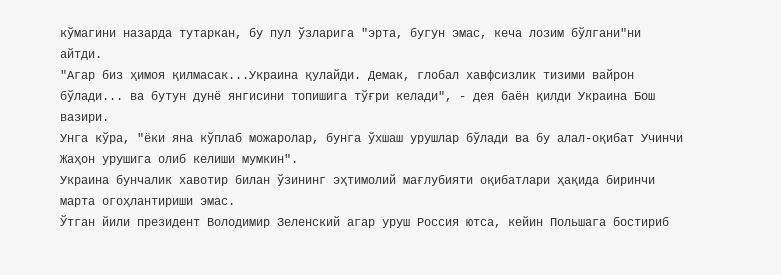кўмагини назарда тутаркан, бу пул ўзларига "эрта, бугун эмас, кеча лозим бўлгани"ни айтди.
"Агар биз ҳимоя қилмасак...Украина қулайди. Демак, глобал хавфсизлик тизими вайрон бўлади... ва бутун дунё янгисини топишига тўғри келади", - дея баён қилди Украина Бош вазири.
Унга кўра, "ёки яна кўплаб можаролар, бунга ўхшаш урушлар бўлади ва бу алал-оқибат Учинчи Жаҳон урушига олиб келиши мумкин".
Украина бунчалик хавотир билан ўзининг эҳтимолий мағлубияти оқибатлари ҳақида биринчи марта огоҳлантириши эмас.
Ўтган йили президент Володимир Зеленский агар уруш Россия ютса, кейин Польшага бостириб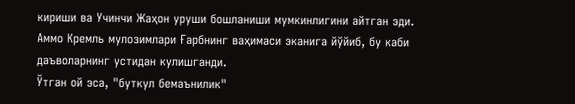кириши ва Учинчи Жаҳон уруши бошланиши мумкинлигини айтган эди.
Аммо Кремль мулозимлари Ғарбнинг ваҳимаси эканига йўйиб, бу каби даъволарнинг устидан кулишганди.
Ўтган ой эса, "буткул бемаънилик"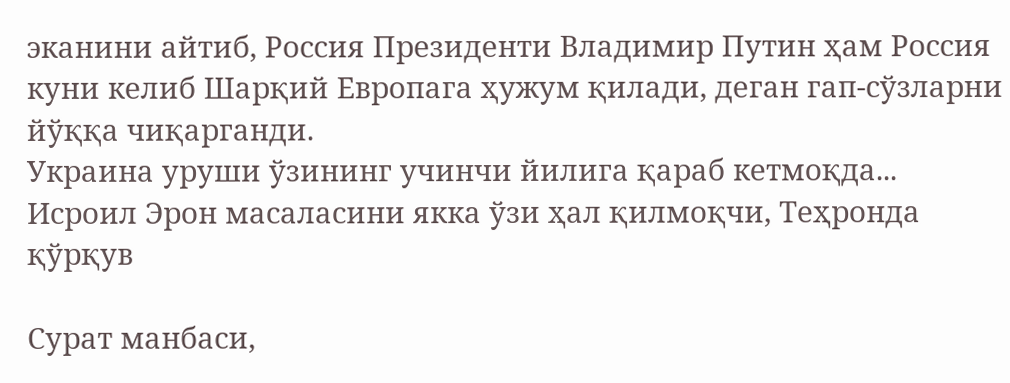эканини айтиб, Россия Президенти Владимир Путин ҳам Россия куни келиб Шарқий Европага ҳужум қилади, деган гап-сўзларни йўққа чиқарганди.
Украина уруши ўзининг учинчи йилига қараб кетмоқда...
Исроил Эрон масаласини якка ўзи ҳал қилмоқчи, Теҳронда қўрқув

Сурат манбаси,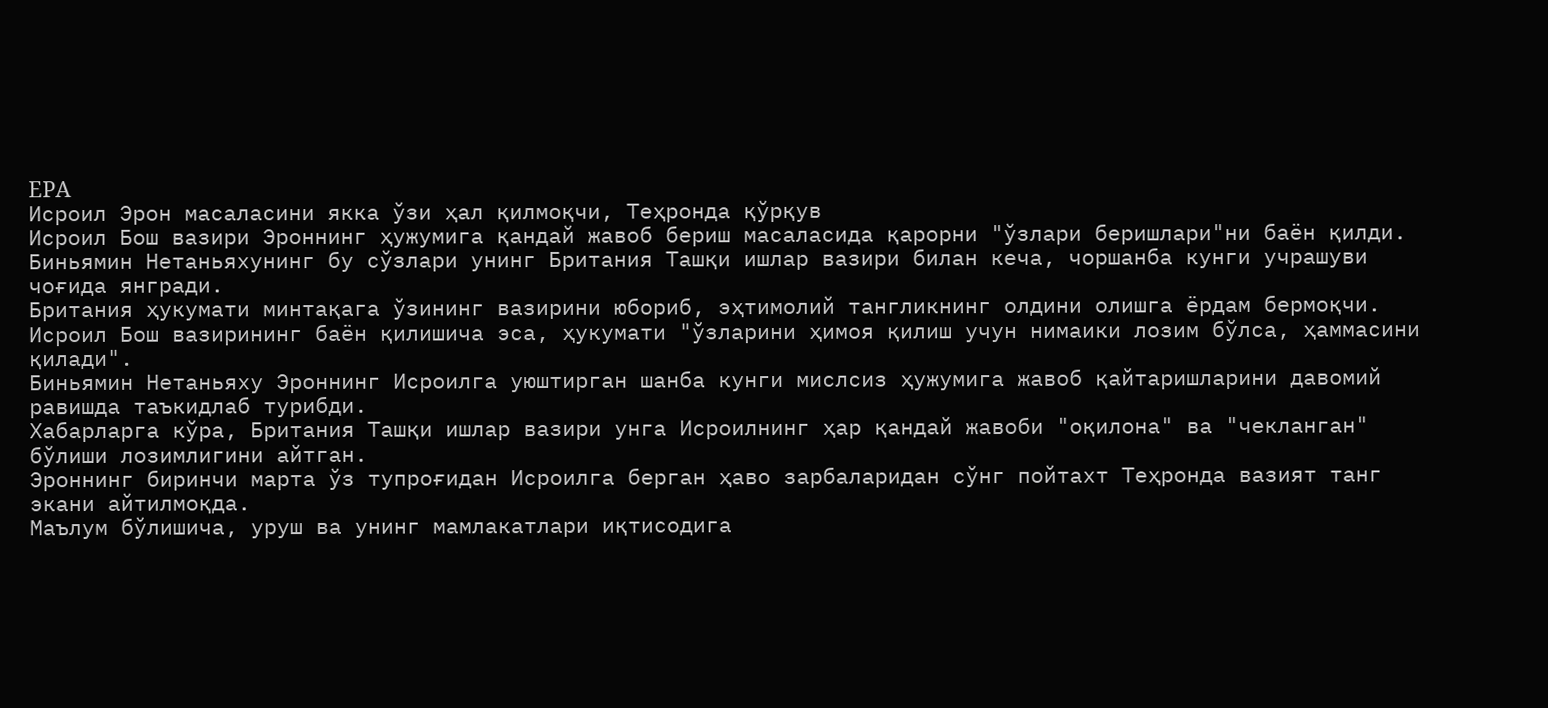EPA
Исроил Эрон масаласини якка ўзи ҳал қилмоқчи, Теҳронда қўрқув
Исроил Бош вазири Эроннинг ҳужумига қандай жавоб бериш масаласида қарорни "ўзлари беришлари"ни баён қилди.
Биньямин Нетаньяхунинг бу сўзлари унинг Британия Ташқи ишлар вазири билан кеча, чоршанба кунги учрашуви чоғида янгради.
Британия ҳукумати минтақага ўзининг вазирини юбориб, эҳтимолий тангликнинг олдини олишга ёрдам бермоқчи.
Исроил Бош вазирининг баён қилишича эса, ҳукумати "ўзларини ҳимоя қилиш учун нимаики лозим бўлса, ҳаммасини қилади".
Биньямин Нетаньяху Эроннинг Исроилга уюштирган шанба кунги мислсиз ҳужумига жавоб қайтаришларини давомий равишда таъкидлаб турибди.
Хабарларга кўра, Британия Ташқи ишлар вазири унга Исроилнинг ҳар қандай жавоби "оқилона" ва "чекланган" бўлиши лозимлигини айтган.
Эроннинг биринчи марта ўз тупроғидан Исроилга берган ҳаво зарбаларидан сўнг пойтахт Теҳронда вазият танг экани айтилмоқда.
Маълум бўлишича, уруш ва унинг мамлакатлари иқтисодига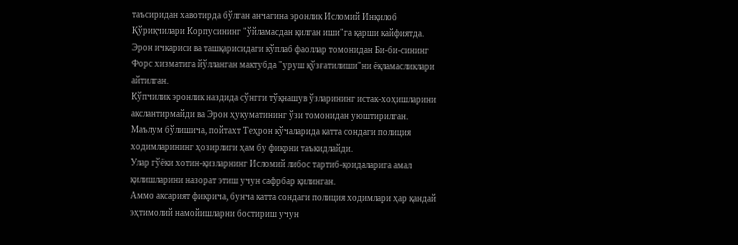таъсиридан хавотирда бўлган анчагина эронлик Исломий Инқилоб Қўриқчилари Корпусининг "ўйламасдан қилган иши"га қарши кайфиятда.
Эрон ичкариси ва ташқарисидаги кўплаб фаоллар томонидан Би-би-сининг Форс хизматига йўлланган мактубда "уруш қўзғатилиши"ни ёқламасликлари айтилган.
Кўпчилик эронлик наздида сўнгги тўқнашув ўзларининг истак-хоҳишларини акслантирмайди ва Эрон ҳукуматининг ўзи томонидан уюштирилган.
Маълум бўлишича, пойтахт Теҳрон кўчаларида катта сондаги полиция ходимларининг ҳозирлиги ҳам бу фикрни таъкидлайди.
Улар гўёки хотин-қизларнинг Исломий либос тартиб-қоидаларига амал қилишларини назорат этиш учун сафрбар қилинган.
Аммо аксарият фикрича, бунча катта сондаги полиция ходимлари ҳар қандай эҳтимолий намойишларни бостириш учун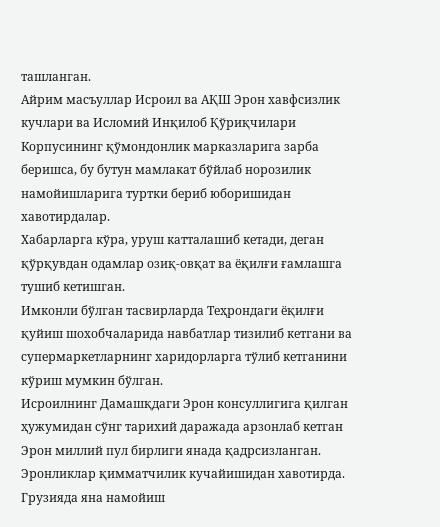ташланган.
Айрим масъуллар Исроил ва АҚШ Эрон хавфсизлик кучлари ва Исломий Инқилоб Қўриқчилари Корпусининг қўмондонлик марказларига зарба беришса, бу бутун мамлакат бўйлаб норозилик намойишларига туртки бериб юборишидан хавотирдалар.
Хабарларга кўра, уруш катталашиб кетади, деган қўрқувдан одамлар озиқ-овқат ва ёқилғи ғамлашга тушиб кетишган.
Имконли бўлган тасвирларда Теҳрондаги ёқилғи қуйиш шохобчаларида навбатлар тизилиб кетгани ва супермаркетларнинг харидорларга тўлиб кетганини кўриш мумкин бўлган.
Исроилнинг Дамашқдаги Эрон консуллигига қилган ҳужумидан сўнг тарихий даражада арзонлаб кетган Эрон миллий пул бирлиги янада қадрсизланган.
Эронликлар қимматчилик кучайишидан хавотирда.
Грузияда яна намойиш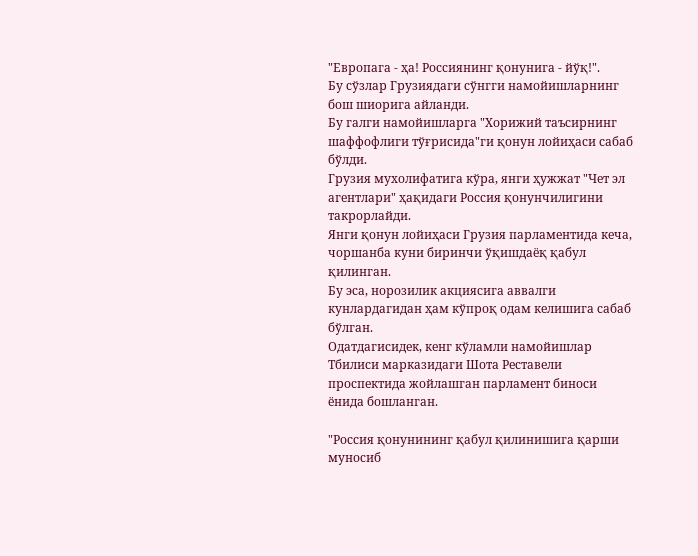"Европага - ҳа! Россиянинг қонунига - йўқ!".
Бу сўзлар Грузиядаги сўнгги намойишларнинг бош шиорига айланди.
Бу галги намойишларга "Хорижий таъсирнинг шаффофлиги тўғрисида"ги қонун лойиҳаси сабаб бўлди.
Грузия мухолифатига кўра, янги ҳужжат "Чет эл агентлари" ҳақидаги Россия қонунчилигини такрорлайди.
Янги қонун лойиҳаси Грузия парламентида кеча, чоршанба куни биринчи ўқишдаёқ қабул қилинган.
Бу эса, норозилик акциясига аввалги кунлардагидан ҳам кўпроқ одам келишига сабаб бўлган.
Одатдагисидек, кенг кўламли намойишлар Тбилиси марказидаги Шота Реставели проспектида жойлашган парламент биноси ёнида бошланган.

"Россия қонунининг қабул қилинишига қарши муносиб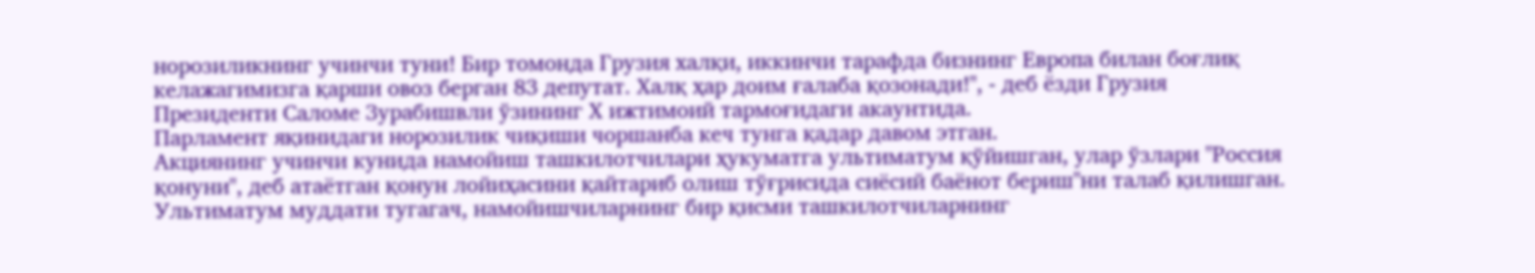норозиликнинг учинчи туни! Бир томонда Грузия халқи, иккинчи тарафда бизнинг Европа билан боғлиқ келажагимизга қарши овоз берган 83 депутат. Халқ ҳар доим ғалаба қозонади!", - деб ёзди Грузия Президенти Саломе Зурабишвли ўзининг Х ижтимоий тармоғидаги акаунтида.
Парламент яқинидаги норозилик чиқиши чоршанба кеч тунга қадар давом этган.
Акциянинг учинчи кунида намойиш ташкилотчилари ҳукуматга ультиматум қўйишган, улар ўзлари "Россия қонуни", деб атаётган қонун лойиҳасини қайтариб олиш тўғрисида сиёсий баёнот бериш"ни талаб қилишган.
Ультиматум муддати тугагач, намойишчиларнинг бир қисми ташкилотчиларнинг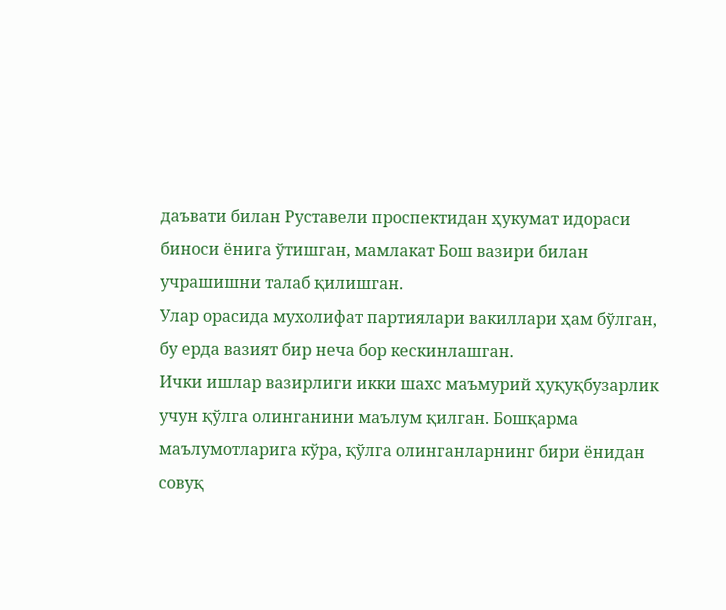даъвати билан Руставели проспектидан ҳукумат идораси биноси ёнига ўтишган, мамлакат Бош вазири билан учрашишни талаб қилишган.
Улар орасида мухолифат партиялари вакиллари ҳам бўлган, бу ерда вазият бир неча бор кескинлашган.
Ички ишлар вазирлиги икки шахс маъмурий ҳуқуқбузарлик учун қўлга олинганини маълум қилган. Бошқарма маълумотларига кўра, қўлга олинганларнинг бири ёнидан совуқ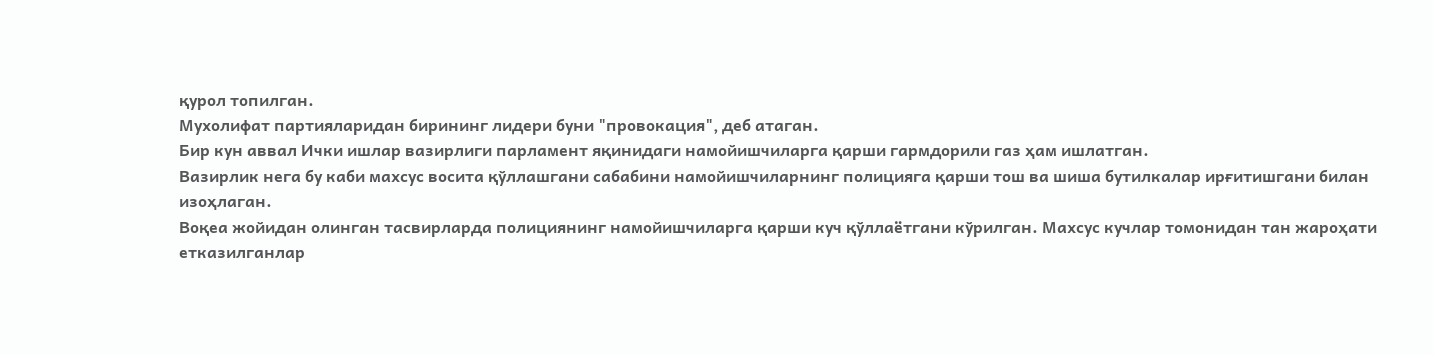қурол топилган.
Мухолифат партияларидан бирининг лидери буни "провокация", деб атаган.
Бир кун аввал Ички ишлар вазирлиги парламент яқинидаги намойишчиларга қарши гармдорили газ ҳам ишлатган.
Вазирлик нега бу каби махсус восита қўллашгани сабабини намойишчиларнинг полицияга қарши тош ва шиша бутилкалар ирғитишгани билан изоҳлаган.
Воқеа жойидан олинган тасвирларда полициянинг намойишчиларга қарши куч қўллаётгани кўрилган. Махсус кучлар томонидан тан жароҳати етказилганлар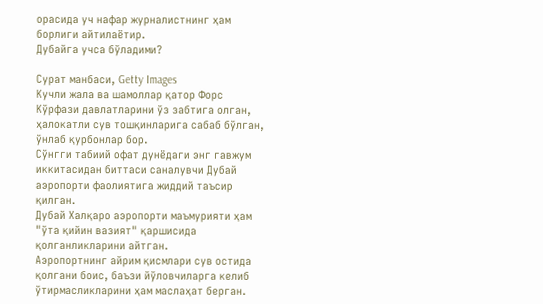орасида уч нафар журналистнинг ҳам борлиги айтилаётир.
Дубайга учса бўладими?

Сурат манбаси, Getty Images
Кучли жала ва шамоллар қатор Форс Кўрфази давлатларини ўз забтига олган, ҳалокатли сув тошқинларига сабаб бўлган, ўнлаб қурбонлар бор.
Сўнгги табиий офат дунёдаги энг гавжум иккитасидан биттаси саналувчи Дубай аэропорти фаолиятига жиддий таъсир қилган.
Дубай Халқаро аэропорти маъмурияти ҳам "ўта қийин вазият" қаршисида қолганликларини айтган.
Аэропортнинг айрим қисмлари сув остида қолгани боис, баъзи йўловчиларга келиб ўтирмасликларини ҳам маслаҳат берган.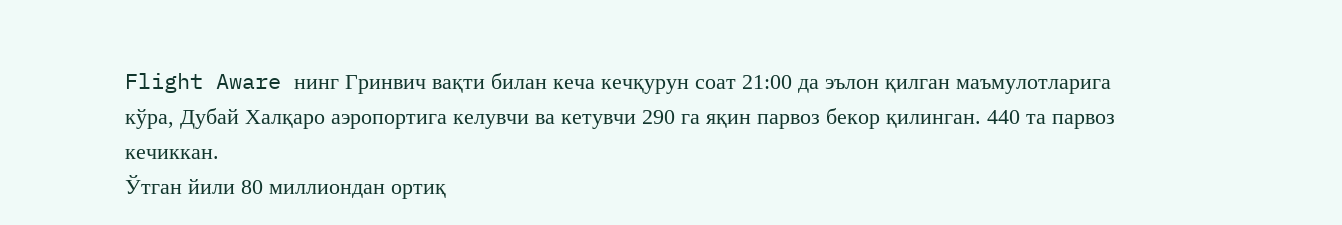Flight Aware нинг Гринвич вақти билан кеча кечқурун соат 21:00 да эълон қилган маъмулотларига кўра, Дубай Халқаро аэропортига келувчи ва кетувчи 290 га яқин парвоз бекор қилинган. 440 та парвоз кечиккан.
Ўтган йили 80 миллиондан ортиқ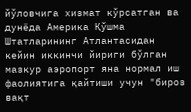йўловчига хизмат кўрсатган ва дунёда Америка Қўшма Штатларининг Атлантасидан кейин иккинчи йириги бўлган мазкур аэропорт яна нормал иш фаолиятига қайтиши учун "бироз вақт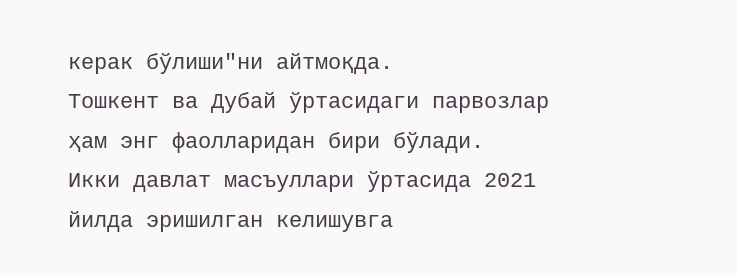керак бўлиши"ни айтмоқда.
Тошкент ва Дубай ўртасидаги парвозлар ҳам энг фаолларидан бири бўлади.
Икки давлат масъуллари ўртасида 2021 йилда эришилган келишувга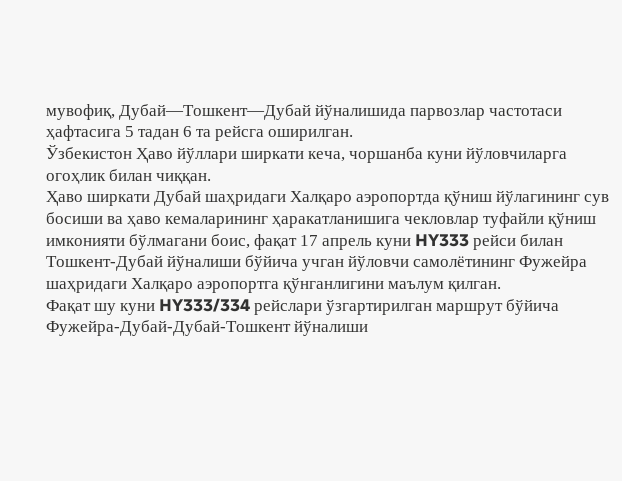мувофиқ, Дубай—Тошкент—Дубай йўналишида парвозлар частотаси ҳафтасига 5 тадан 6 та рейсга оширилган.
Ўзбекистон Ҳаво йўллари ширкати кеча, чоршанба куни йўловчиларга огоҳлик билан чиққан.
Ҳаво ширкати Дубай шаҳридаги Халқаро аэропортда қўниш йўлагининг сув босиши ва ҳаво кемаларининг ҳаракатланишига чекловлар туфайли қўниш имконияти бўлмагани боис, фақат 17 апрель куни HY333 рейси билан Тошкент-Дубай йўналиши бўйича учган йўловчи самолётининг Фужейра шаҳридаги Халқаро аэропортга қўнганлигини маълум қилган.
Фақат шу куни HY333/334 рейслари ўзгартирилган маршрут бўйича Фужейра-Дубай-Дубай-Тошкент йўналиши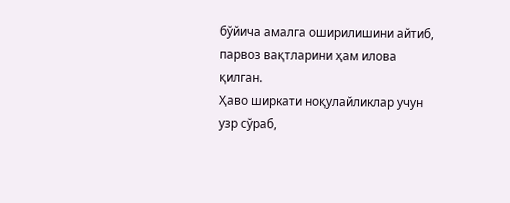бўйича амалга оширилишини айтиб, парвоз вақтларини ҳам илова қилган.
Ҳаво ширкати ноқулайликлар учун узр сўраб,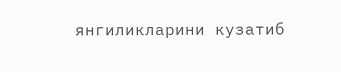янгиликларини кузатиб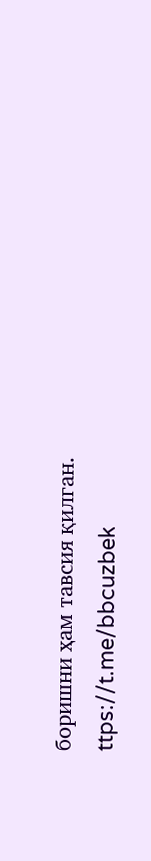боришни ҳам тавсия қилган.
ttps://t.me/bbcuzbek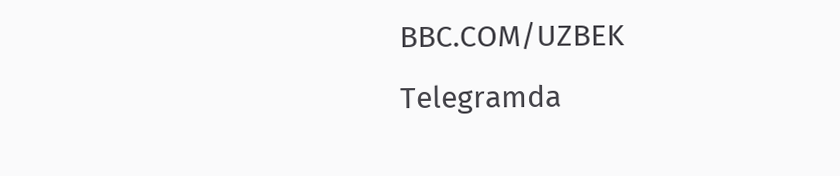BBC.COM/UZBEK
Telegramda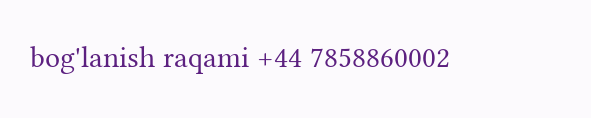bog'lanish raqami +44 7858860002